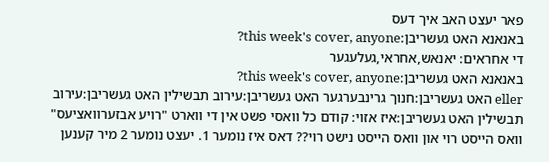פאר יעצט האב איך דעס
באנאנא האט געשריבן:this week's cover, anyone?
די אחראים: יאנאש,אחראי,געלעגער
באנאנא האט געשריבן:this week's cover, anyone?
eller האט געשריבן:חנוך גרינבערגער האט געשריבן:עירוב תבשילין האט געשריבן:עירוב תבשילין האט געשריבן:איז אזוי: קודם כל וואסי פשט אין די ווארט "רויע אבזערוואציעס" וואס הייסט רוי און וואס הייסט נישט רוי?? דאס איז נומער 1. יעצט נומער 2 מיר קענען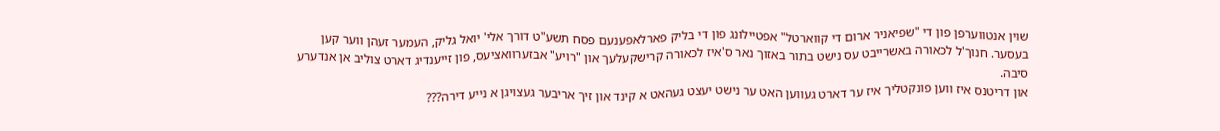שוין אנטווערפן פון די "שפיאניר ארום די קווארטל" אפטיילונג פון די בליק פארלאפענעם פסח תשע"ט דורך אלי' יואל גליק, העמער זעהן ווער קען בעסער. חנוך'ל לכאורה באשרייבט עס נישט בתור באזוך נאר ס'איז לכאורה קרישקעלעך און "רויע" אבזערוואציעס, פון זייענדיג דארט צוליב אן אנדערע סיבה.
און דריטנס איז ווען פונקטליך איז ער דארט געווען האט ער נישט יעצט געהאט א קינד און זיך אריבער געצויגן א נייע דירה???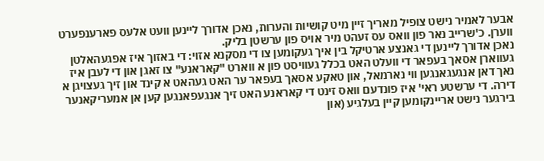אבער לאמיר נישט צופיל מאריך זיין מיט קושיות והערות, נאכן אדורך ליינען וועט אלעס פארענפערט ווערן. כ'שרייב נאר פון וואס עס זעהט מיר אויס פון ערשטן בליק.
נאכן אדורך ליינען די גאנצע ארטיקל בין איך געקומען צו די מסקנא אזוי: די באזוך איז אפגעהאלטן געווארן אסאך בעפאר די וועלט האט בכלל געוויסט פון א ווארט "קאראנע" צו זאגן און די לעבן איז נאך דאן אנגעגאנגען ווי נארמאל, און טאקע אסאך בעפאר ער האט געהאט א קינד און זיך געצויגן א דירה. די ערשטע ראי' איז פונדעם וואס זינט די קאראנע האט זיך אנגעפאנגען קען אן אמעריקאנער בירגער נישט אריינקומען קיין בעלגיע (און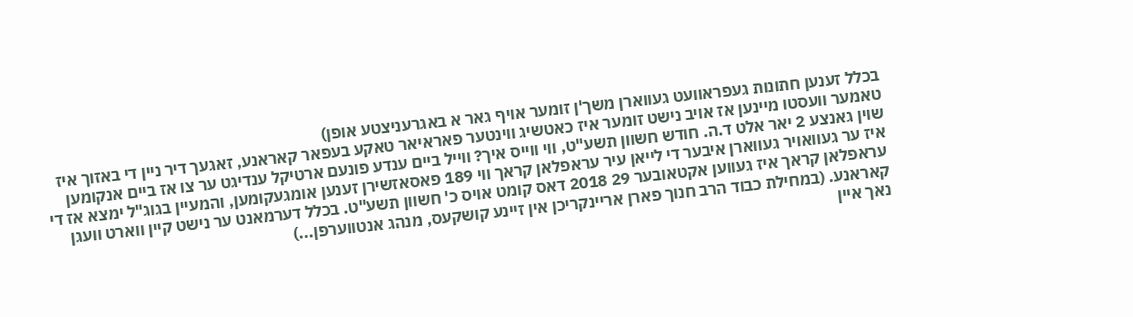בכלל זענען חתונות געפראוועט געווארן משך'ן זומער אויף גאר א באגרעניצטע אופן)
טאמער וועסטו מיינען אז אויב נישט זומער איז כאטשיג ווינטער פאראיאר טאקע בעפאר קאראנע, זאגעך דיר ניין די באזוך איז שוין גאנצע 2 יאר אלט ד.ה. חודש חשוון תשע"ט, ווי ווייס איך? ווייל ביים ענדע פונעם ארטיקל ענדיגט ער צו אז ביים אנקומען איז ער געוואויר געווארן איבער די לייאן עיר עראפלאן קראך ווי 189 פאסאזשירן זענען אומגעקומען, והמעיין בגוג"ל ימצא אז די עראפלאן קראך איז געווען אקטאובער 29 2018 דאס קומט אויס כ' חשוון תשע"ט. בכלל דערמאנט ער נישט קיין ווארט וועגן קאראנע. (במחילת כבוד הרב חנוך פארן אריינקריכן אין זיינע קושקעס, מנהג אנטווערפן...)
נאך איין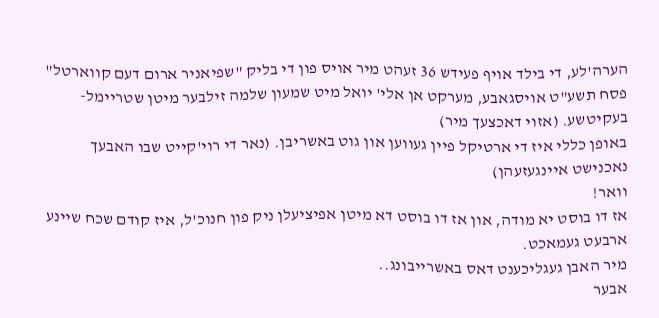הערה'לע, די בילד אויף פעידש 36 זעהט מיר אויס פון די בליק "שפיאניר ארום דעם קווארטל" פסח תשע"ט אויסגאבע, מערקט אן אלי' יואל מיט שמעון שלמה זילבער מיטן שטריימל-בעקיטשע. (אזוי דאכצעך מיר)
באופן כללי איז די ארטיקל פיין געווען און גוט באשריבן. (נאר די רוי'קייט שבו האבעך נאכנישט איינגעזעהן)
וואר!
אז דו בוסט יא מודה, און אז דו בוסט דא מיטן אפיציעלן ניק פון חנוכ'ל, איז קודם שכח שיינע ארבעט געמאכט.
מיר האבן געגליכענט דאס באשרייבונג..
אבער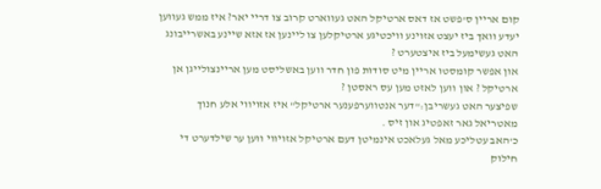קום אריין ס'פשט אז דאס ארטיקל האט געווארט קרוב צו דריי יאר? איז ממש געווען יעדע וואך ביז יעצט אזוינע וויכטיגע ארטיקלען צו ליינען אז אזא שיינע באשרייבונג האט געשימעל ביז איצטערט ?
און אפשר קומסטו אריין מיט סודות פון חדר ווען באשליסט מען אריינצולייגן אן ארטיקל ? און ווען לאזט מען עס ראסטן ?
שפיצער האט געשריבן:"דער אנטווערפענער ארטיקל" איז אזויווי אלע חנוך מאטריאל גאר זאפטיג און זיס .
כ'האב עטליכע מאל געלאכט אינמיטן דעם ארטיקל אזויווי ווען ער שילדערט די חילוק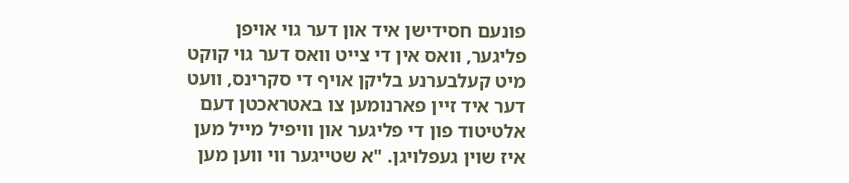פונעם חסידישן איד און דער גוי אויפן פליגער, וואס אין די צייט וואס דער גוי קוקט מיט קעלבערנע בליקן אויף די סקרינס, וועט דער איד זיין פארנומען צו באטראכטן דעם אלטיטוד פון די פליגער און וויפיל מייל מען איז שוין געפלויגן. "א שטייגער ווי ווען מען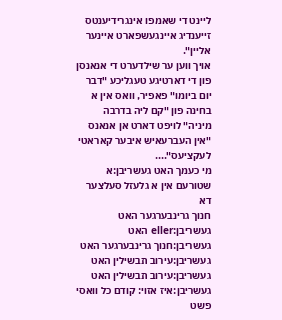ליינט די שאמפו אינגרידיענטס זייענדיג איינגעשפארט איינער אליין".
אויך ווען ער שילדערט די אנאנסן פון די דארטיגע טעגליכע "דבר יום ביומו" פאפיר, וואס אין א בחינה פון "קם ליה בדרבה מיניה" לויפט דארט אן אנאנס "אין העברעאיש איבער קאראטי לעקציעס"....
מי כעמך האט געשריבן:א שטורעם אין א גלעזל סעלצער דא
חנוך גרינבערגער האט געשריבן:eller האט געשריבן:חנוך גרינבערגער האט געשריבן:עירוב תבשילין האט געשריבן:עירוב תבשילין האט געשריבן:איז אזוי: קודם כל וואסי פשט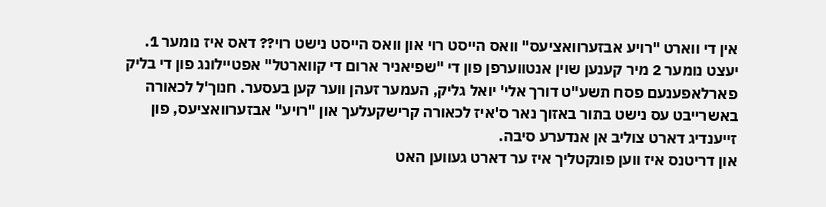אין די ווארט "רויע אבזערוואציעס" וואס הייסט רוי און וואס הייסט נישט רוי?? דאס איז נומער 1. יעצט נומער 2 מיר קענען שוין אנטווערפן פון די "שפיאניר ארום די קווארטל" אפטיילונג פון די בליק פארלאפענעם פסח תשע"ט דורך אלי' יואל גליק, העמער זעהן ווער קען בעסער. חנוך'ל לכאורה באשרייבט עס נישט בתור באזוך נאר ס'איז לכאורה קרישקעלעך און "רויע" אבזערוואציעס, פון זייענדיג דארט צוליב אן אנדערע סיבה.
און דריטנס איז ווען פונקטליך איז ער דארט געווען האט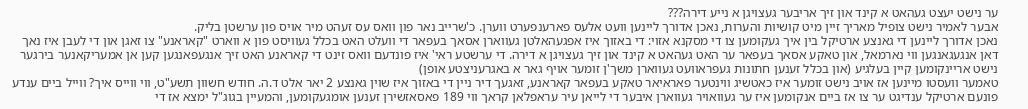ער נישט יעצט געהאט א קינד און זיך אריבער געצויגן א נייע דירה???
אבער לאמיר נישט צופיל מאריך זיין מיט קושיות והערות, נאכן אדורך ליינען וועט אלעס פארענפערט ווערן. כ'שרייב נאר פון וואס עס זעהט מיר אויס פון ערשטן בליק.
נאכן אדורך ליינען די גאנצע ארטיקל בין איך געקומען צו די מסקנא אזוי: די באזוך איז אפגעהאלטן געווארן אסאך בעפאר די וועלט האט בכלל געוויסט פון א ווארט "קאראנע" צו זאגן און די לעבן איז נאך דאן אנגעגאנגען ווי נארמאל, און טאקע אסאך בעפאר ער האט געהאט א קינד און זיך געצויגן א דירה. די ערשטע ראי' איז פונדעם וואס זינט די קאראנע האט זיך אנגעפאנגען קען אן אמעריקאנער בירגער נישט אריינקומען קיין בעלגיע (און בכלל זענען חתונות געפראוועט געווארן משך'ן זומער אויף גאר א באגרעניצטע אופן)
טאמער וועסטו מיינען אז אויב נישט זומער איז כאטשיג ווינטער פאראיאר טאקע בעפאר קאראנע, זאגעך דיר ניין די באזוך איז שוין גאנצע 2 יאר אלט ד.ה. חודש חשוון תשע"ט, ווי ווייס איך? ווייל ביים ענדע פונעם ארטיקל ענדיגט ער צו אז ביים אנקומען איז ער געוואויר געווארן איבער די לייאן עיר עראפלאן קראך ווי 189 פאסאזשירן זענען אומגעקומען, והמעיין בגוג"ל ימצא אז די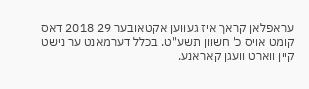עראפלאן קראך איז געווען אקטאובער 29 2018 דאס קומט אויס כ' חשוון תשע"ט. בכלל דערמאנט ער נישט קיין ווארט וועגן קאראנע.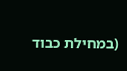(במחילת כבוד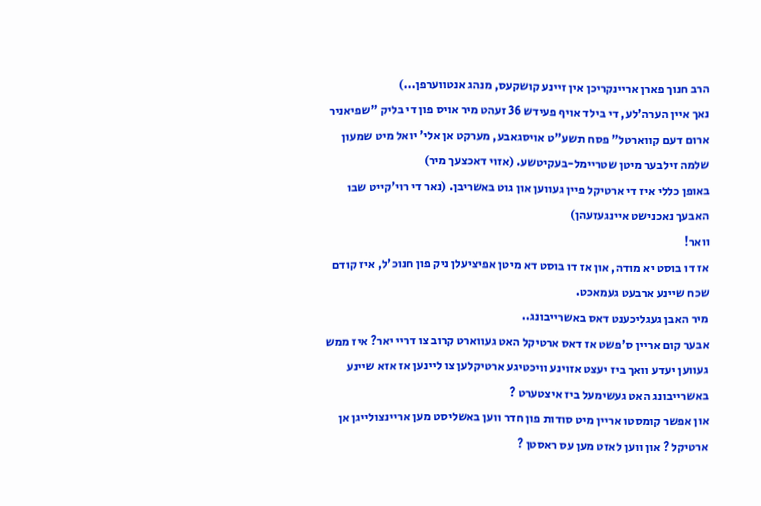הרב חנוך פארן אריינקריכן אין זיינע קושקעס, מנהג אנטווערפן...)
נאך איין הערה'לע, די בילד אויף פעידש 36 זעהט מיר אויס פון די בליק "שפיאניר ארום דעם קווארטל" פסח תשע"ט אויסגאבע, מערקט אן אלי' יואל מיט שמעון שלמה זילבער מיטן שטריימל-בעקיטשע. (אזוי דאכצעך מיר)
באופן כללי איז די ארטיקל פיין געווען און גוט באשריבן. (נאר די רוי'קייט שבו האבעך נאכנישט איינגעזעהן)
וואר!
אז דו בוסט יא מודה, און אז דו בוסט דא מיטן אפיציעלן ניק פון חנוכ'ל, איז קודם שכח שיינע ארבעט געמאכט.
מיר האבן געגליכענט דאס באשרייבונג..
אבער קום אריין ס'פשט אז דאס ארטיקל האט געווארט קרוב צו דריי יאר? איז ממש געווען יעדע וואך ביז יעצט אזוינע וויכטיגע ארטיקלען צו ליינען אז אזא שיינע באשרייבונג האט געשימעל ביז איצטערט ?
און אפשר קומסטו אריין מיט סודות פון חדר ווען באשליסט מען אריינצולייגן אן ארטיקל ? און ווען לאזט מען עס ראסטן ?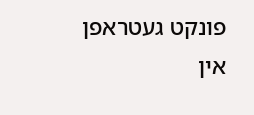פונקט געטראפן אין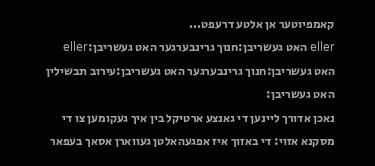קאמפיוטער אן אלטע דרעפט...
eller האט געשריבן:חנוך גרינבערגער האט געשריבן:eller האט געשריבן:חנוך גרינבערגער האט געשריבן:עירוב תבשילין האט געשריבן:
נאכן אדורך ליינען די גאנצע ארטיקל בין איך געקומען צו די מסקנא אזוי: די באזוך איז אפגעהאלטן געווארן אסאך בעפאר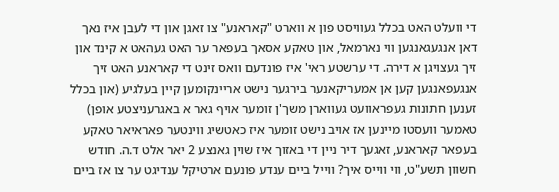די וועלט האט בכלל געוויסט פון א ווארט "קאראנע" צו זאגן און די לעבן איז נאך דאן אנגעגאנגען ווי נארמאל, און טאקע אסאך בעפאר ער האט געהאט א קינד און זיך געצויגן א דירה. די ערשטע ראי' איז פונדעם וואס זינט די קאראנע האט זיך אנגעפאנגען קען אן אמעריקאנער בירגער נישט אריינקומען קיין בעלגיע (און בכלל זענען חתונות געפראוועט געווארן משך'ן זומער אויף גאר א באגרעניצטע אופן)
טאמער וועסטו מיינען אז אויב נישט זומער איז כאטשיג ווינטער פאראיאר טאקע בעפאר קאראנע, זאגעך דיר ניין די באזוך איז שוין גאנצע 2 יאר אלט ד.ה. חודש חשוון תשע"ט, ווי ווייס איך? ווייל ביים ענדע פונעם ארטיקל ענדיגט ער צו אז ביים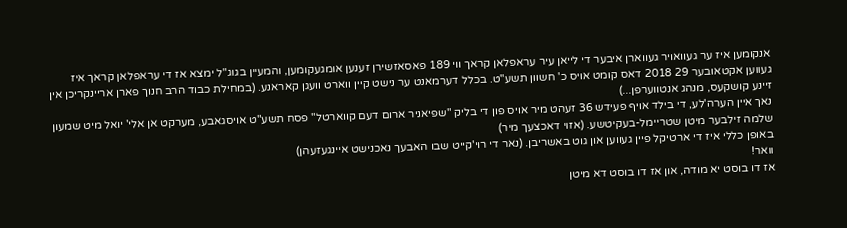אנקומען איז ער געוואויר געווארן איבער די לייאן עיר עראפלאן קראך ווי 189 פאסאזשירן זענען אומגעקומען, והמעיין בגוג"ל ימצא אז די עראפלאן קראך איז געווען אקטאובער 29 2018 דאס קומט אויס כ' חשוון תשע"ט. בכלל דערמאנט ער נישט קיין ווארט וועגן קאראנע. (במחילת כבוד הרב חנוך פארן אריינקריכן אין זיינע קושקעס, מנהג אנטווערפן...)
נאך איין הערה'לע, די בילד אויף פעידש 36 זעהט מיר אויס פון די בליק "שפיאניר ארום דעם קווארטל" פסח תשע"ט אויסגאבע, מערקט אן אלי' יואל מיט שמעון שלמה זילבער מיטן שטריימל-בעקיטשע. (אזוי דאכצעך מיר)
באופן כללי איז די ארטיקל פיין געווען און גוט באשריבן. (נאר די רוי'קייט שבו האבעך נאכנישט איינגעזעהן)
וואר!
אז דו בוסט יא מודה, און אז דו בוסט דא מיטן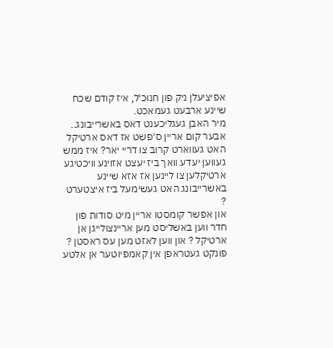אפיציעלן ניק פון חנוכ'ל, איז קודם שכח שיינע ארבעט געמאכט.
מיר האבן געגליכענט דאס באשרייבונג..
אבער קום אריין ס'פשט אז דאס ארטיקל האט געווארט קרוב צו דריי יאר? איז ממש געווען יעדע וואך ביז יעצט אזוינע וויכטיגע ארטיקלען צו ליינען אז אזא שיינע באשרייבונג האט געשימעל ביז איצטערט ?
און אפשר קומסטו אריין מיט סודות פון חדר ווען באשליסט מען אריינצולייגן אן ארטיקל ? און ווען לאזט מען עס ראסטן ?
פונקט געטראפן אין קאמפיוטער אן אלטע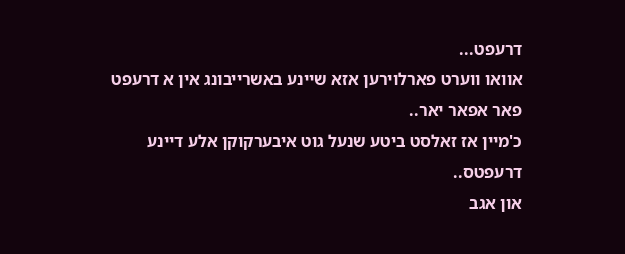דרעפט...
אוואו ווערט פארלוירען אזא שיינע באשרייבונג אין א דרעפט פאר אפאר יאר..
כ'מיין אז זאלסט ביטע שנעל גוט איבערקוקן אלע דיינע דרעפטס..
און אגב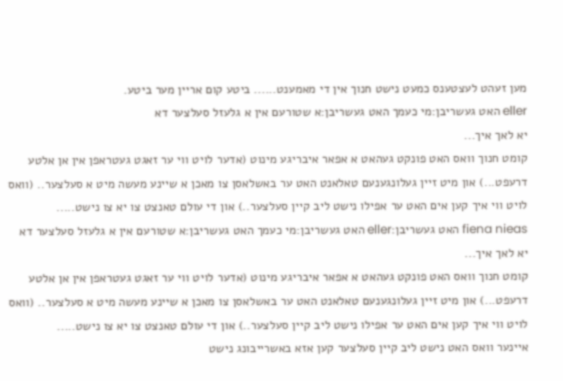מען זעהט לעצטענס כמעט נישט חנוך אין די מאמענט...... ביטע קום אריין מער ביטע.
eller האט געשריבן:מי כעמך האט געשריבן:א שטורעם אין א גלעזל סעלצער דא
יא לאך איך...
קומט חנוך וואס האט פונקט געהאט א אפאר איבריגע מינוט (אדער לויט ווי ער זאגט געטראפן אין אן אלטע דרעפט...) און מיט זיין געלונגענעם טאלאנט האט ער באשלאסן צו מאכן א שיינע מעשה מיט א סעלצער.. (וואס לויט ווי איך קען אים האט ער אפילו נישט ליב קיין סעלצער..) און די עולם טאנצט צו יא צו נישט.....
fiena nieas האט געשריבן:eller האט געשריבן:מי כעמך האט געשריבן:א שטורעם אין א גלעזל סעלצער דא
יא לאך איך...
קומט חנוך וואס האט פונקט געהאט א אפאר איבריגע מינוט (אדער לויט ווי ער זאגט געטראפן אין אן אלטע דרעפט...) און מיט זיין געלונגענעם טאלאנט האט ער באשלאסן צו מאכן א שיינע מעשה מיט א סעלצער.. (וואס לויט ווי איך קען אים האט ער אפילו נישט ליב קיין סעלצער..) און די עולם טאנצט צו יא צו נישט.....
איינער וואס האט נישט ליב קיין סעלצער קען אזא באשרייבונג נישט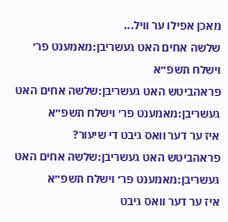מאכן אפילו ער וויל...
שלשה אחים האט געשריבן:מאמענט פר׳ וישלח תשפ״א
פראהביטש האט געשריבן:שלשה אחים האט געשריבן:מאמענט פר׳ וישלח תשפ״א
איז ער דער וואס גיבט די שיעור?
פראהביטש האט געשריבן:שלשה אחים האט געשריבן:מאמענט פר׳ וישלח תשפ״א
איז ער דער וואס גיבט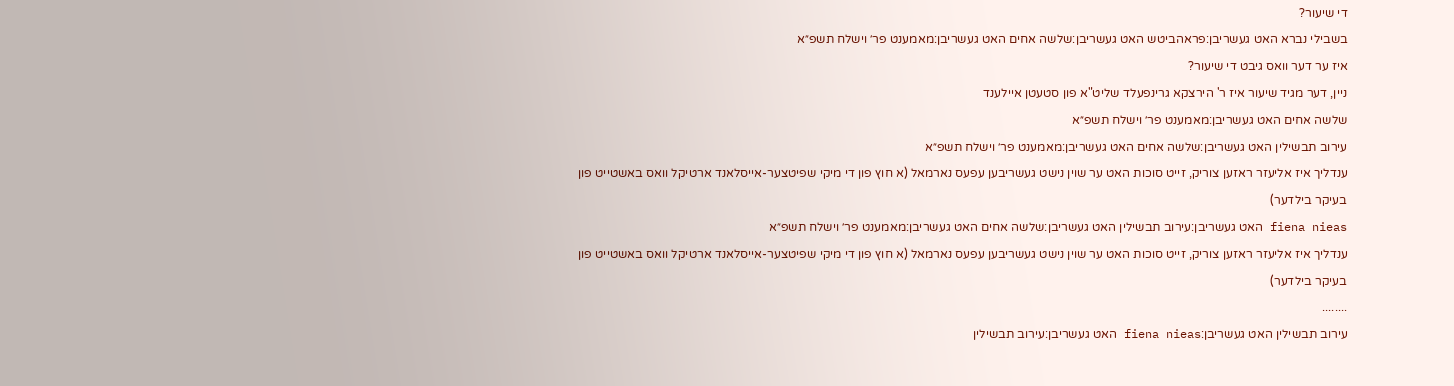די שיעור?
בשבילי נברא האט געשריבן:פראהביטש האט געשריבן:שלשה אחים האט געשריבן:מאמענט פר׳ וישלח תשפ״א
איז ער דער וואס גיבט די שיעור?
ניין, דער מגיד שיעור איז ר' הירצקא גרינפעלד שליט"א פון סטעטן איילענד
שלשה אחים האט געשריבן:מאמענט פר׳ וישלח תשפ״א
עירוב תבשילין האט געשריבן:שלשה אחים האט געשריבן:מאמענט פר׳ וישלח תשפ״א
ענדליך איז אליעזר ראזען צוריק, זייט סוכות האט ער שוין נישט געשריבען עפעס נארמאל (א חוץ פון די מיקי שפיטצער-אייסלאנד ארטיקל וואס באשטייט פון בעיקר בילדער)
fiena nieas האט געשריבן:עירוב תבשילין האט געשריבן:שלשה אחים האט געשריבן:מאמענט פר׳ וישלח תשפ״א
ענדליך איז אליעזר ראזען צוריק, זייט סוכות האט ער שוין נישט געשריבען עפעס נארמאל (א חוץ פון די מיקי שפיטצער-אייסלאנד ארטיקל וואס באשטייט פון בעיקר בילדער)
........
עירוב תבשילין האט געשריבן:fiena nieas האט געשריבן:עירוב תבשילין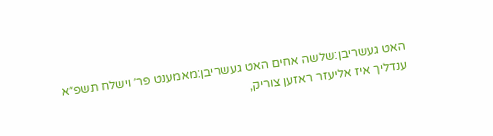האט געשריבן:שלשה אחים האט געשריבן:מאמענט פר׳ וישלח תשפ״א
ענדליך איז אליעזר ראזען צוריק,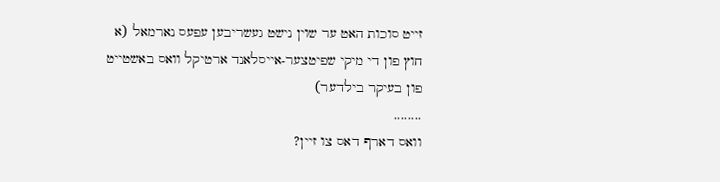זייט סוכות האט ער שוין נישט געשריבען עפעס נארמאל (א חוץ פון די מיקי שפיטצער-אייסלאנד ארטיקל וואס באשטייט פון בעיקר בילדער)
........
וואס דארף דאס צו זיין?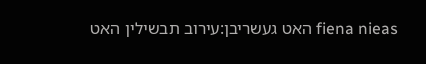fiena nieas האט געשריבן:עירוב תבשילין האט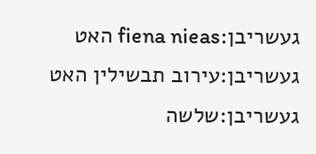געשריבן:fiena nieas האט געשריבן:עירוב תבשילין האט געשריבן:שלשה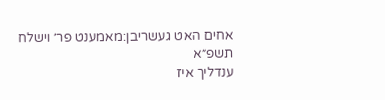אחים האט געשריבן:מאמענט פר׳ וישלח תשפ״א
ענדליך איז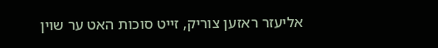אליעזר ראזען צוריק, זייט סוכות האט ער שוין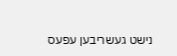נישט געשריבען עפעס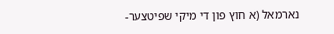נארמאל (א חוץ פון די מיקי שפיטצער-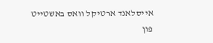אייסלאנד ארטיקל וואס באשטייט פון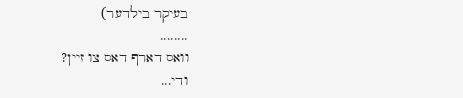בעיקר בילדער)
........
וואס דארף דאס צו זיין?
ודי...